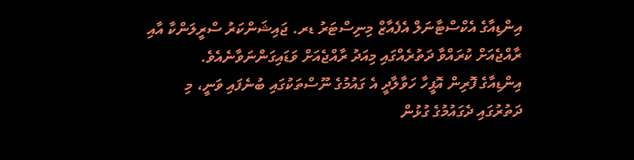އިންޑިއާގެ އެކްސްޓާނަލް އެފެއާޒް މިނިސްޓަރު ޑރ. ޖައިޝަންކަރު ސްރީލަންކާ އާއި ރާއްޖެއަށް ކުރައްވާ ދަތުރެއްގައި މިއަދު ރާއްޖެއަށް ވަޑައިގަންނަވާނެއެވެ.
އިންޑިއާގެ ފޮރިން އޮފީހާ ހަވާލާދީ އެ ގައުމުގެ ނޫސްތަކުގައި ބުނެފައި ވަނީ، މި ދަތުރުގައި ދެގައުމުގެ ގުޅުން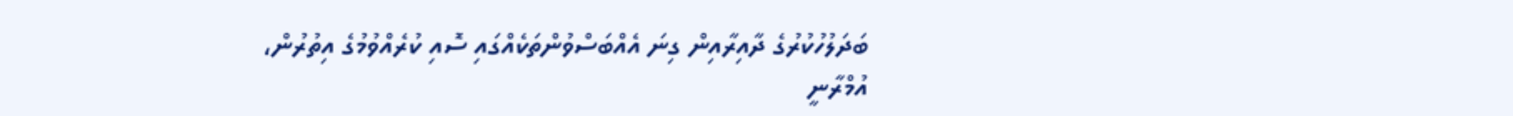ބަދަލުހުކުރުގެ ދާއިރާއިން ގިނަ އެއްބަސްވުންތަކެއްގައި ސޮއި ކުރެއްވުމުގެ އިތުރުން، އުމްރާނީ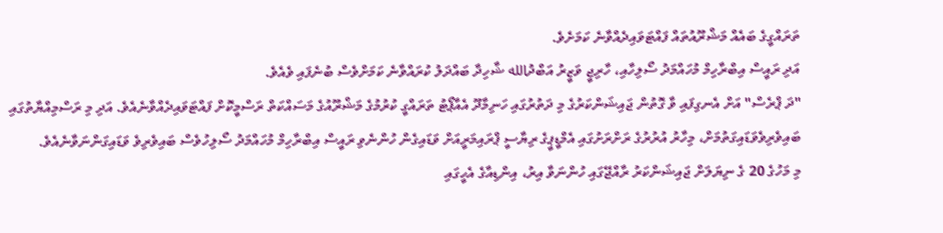ތަރައްގީގެ ބައެއް މަޝްރޫއުތައް ފައްޓަވައިދެއްވާނެ ކަމަށެވެ.
އަދި ރައީސް އިބްރާހިމް މުހައްމަދު ސޯލިހާއި، ހާރިޖީ ވަޒީރު އަބްދުالله ޝާހިދާ ބައްދަލު ކުރައްވާނެ ކަމަށްވެސް ބުނެފައި ވެއެވެ.
"ދަ ޕްރެސް" އަށް އެނގިފައި ވާ ގޮތުން ޖައިޝަންކަރުގެ މި ދަތުރުގައި ހަނިމާދޫ އެއާޕޯޓު ތަރައްގީ ކުރުމުގެ މަޝްރޫއުގެ މަސައްކަތް ރަސްމީކޮށް ފައްޓަވައިދެއްވާނެއެވެ. އަދި މި ރަސްމިއްޔާތުގައި ބައިވެރިވެވަޑައިގަތުމަށް، މިހާރު އުރުރުގެ ރަށްރަށުގައި އެމްޑީޕީގެ ރިޔާސީ ޕްރައިމަރީއަށް ވަޑައިގެން ހުންނެވި ރައީސް އިބްރާހިމް މުހައްމަދު ސޯލިހުވެސް ބައިވެރިވެ ވަޑައިގަންނަވާނެއެވެ.
މި މަހުގެ 20 ގެ ނިޔަލަށް ޖައިޝަންކަރު ރާއްޖޭގައި ހުންނަވާ އިރު، އިންޑިއާގެ އެހީގައި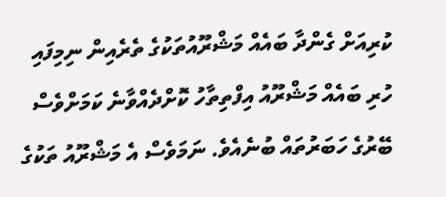ކުރިއަށް ގެންދާ ބައެއް މަޝްރޫއުތަކުގެ ތެރެއިން ނިމިފައި ހުރި ބައެއް މަޝްރޫއު އިފްތިތާހު ކޮށްދެއްވާނެ ކަމަށްވެސް ބޭރުގެ ހަބަރުތައް ބުނެއެވެ. ނަމަވެސް އެ މަޝްރޫއު ތަކުގެ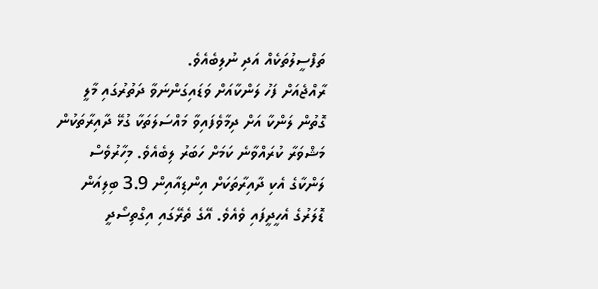ތަފްސީލުތަކެއް އަދި ނުލިބެއެވެ.
ރާއްޖެއަށް ފަހު ލަންކާއަށް ވަޑައިގަންނަވާ ދަތުރުގައި މާލީ ގޮތުން ލަންކާ އަށް ދިމާވެފައިވާ މައްސަލަތަކާ ގުޅޭ ދާއިރާތަކުން މަޝްވަރާ ކުރައްވާނެ ކަމަށް ހަބަރު ލިބެއެވެ. މިހާރުވެސް ލަންކާގެ އެކި ދާއިރާތަކަށް އިންޑިއާއިން 3.9 ބިލިއަން ޑޮލަރުގެ އެހީދީފައި ވެއެވެ. އޭގެ ތެރޭގައި އިގްތިސޯދީ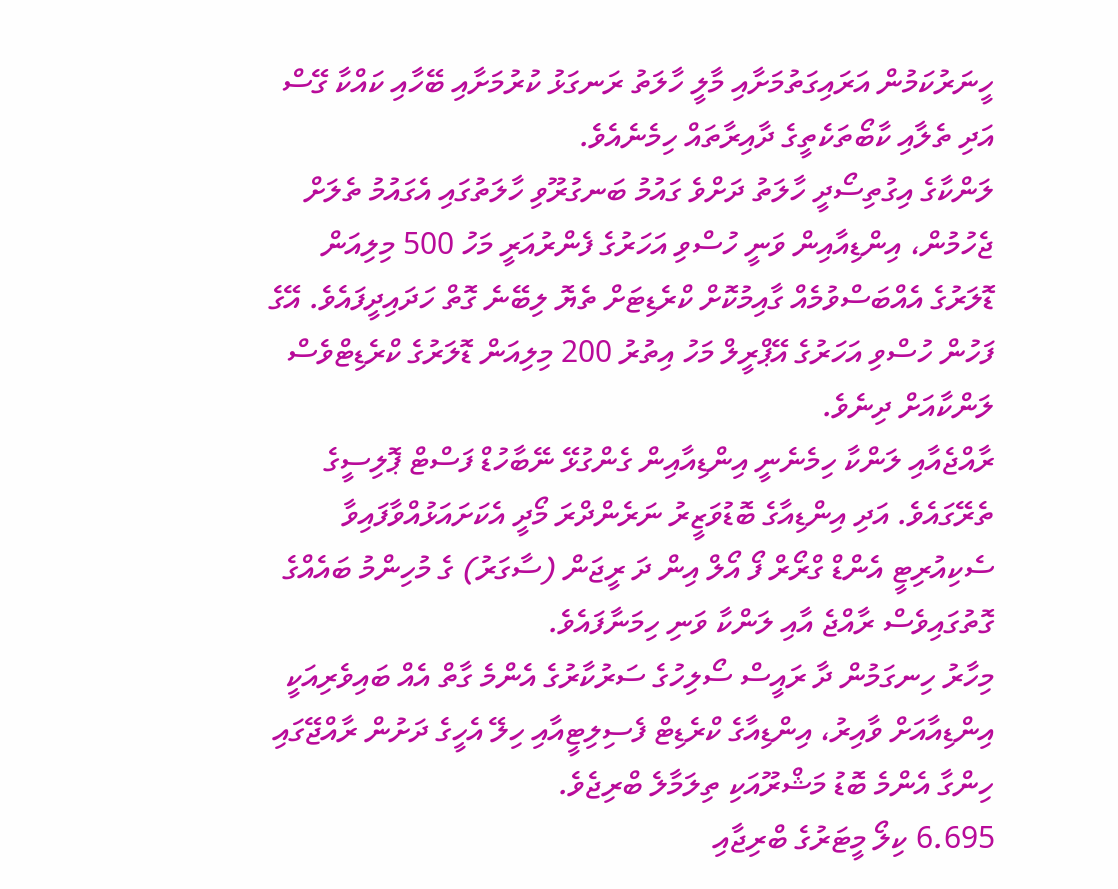ހީނަރުކަމުން އަރައިގަތުމަށާއި މާލީ ހާލަތު ރަނގަޅު ކުރުމަށާއި ބޭހާއި ކައްކާ ގޭސް އަދި ތެލާއި ކާބޯތަކެތީގެ ދާއިރާތައް ހިމެނެއެވެ.
ލަންކާގެ އިގުތިސޯދީ ހާލަތު ދަށްވެ ގައުމު ބަނގުރޫވި ހާލަތުގައި އެގައުމު ތެލަށް ޖެހުމުން، އިންޑިއާއިން ވަނީ ހުސްވި އަހަރުގެ ފެންރުއަރީ މަހު 500 މިލިއަން ޑޮލަރުގެ އެއްބަސްވުމެއް ގާއިމުކޮށް ކްރެޑިޓަށް ތެޔޮ ލިބޭނެ ގޮތް ހަދައިދީފައެވެ. އޭގެ ފަހުން ހުސްވި އަހަރުގެ އޭޕްރީލް މަހު އިތުރު 200 މިލިއަން ޑޮލަރުގެ ކްރެޑިޓްވެސް ލަންކާއަށް ދިނެވެ.
ރާއްޖެއާއި ލަންކާ ހިމެނެނީ އިންޑިއާއިން ގެންގުޅޭ ނޭބާހުޑް ފަސްޓް ޕޮލިސީގެ ތެރޭގައެވެ. އަދި އިންޑިއާގެ ބޮޑުވަޒީރު ނަރެންދްރަ މޯދީ އެކަށައަޅުއްވާފައިވާ ސެކިއުރިޓީ އެންޑް ގްރޯރް ފޯ އޯލް އިން ދަ ރީޖަން (ސާގަރު) ގެ މުހިންމު ބައެއްގެ ގޮތުގައިވެސް ރާއްޖެ އާއި ލަންކާ ވަނި ހިމަނާފައެވެ.
މިހާރު ހިނގަމުން ދާ ރައީސް ސޯލިހުގެ ސަރުކާރުގެ އެންމެ ގާތް އެއް ބައިވެރިއަކީ އިންޑިއާއަށް ވާއިރު، އިންޑިއާގެ ކްރެޑިޓް ފެސިލިޓީއާއި ހިލޭ އެހީގެ ދަށުން ރާއްޖޭގައި ހިންގާ އެންމެ ބޮޑު މަޝްރޫއަކި ތިލަމާލެ ބްރިޖެވެ.
6.695 ކިލޯ މީޓަރުގެ ބްރިޖާއި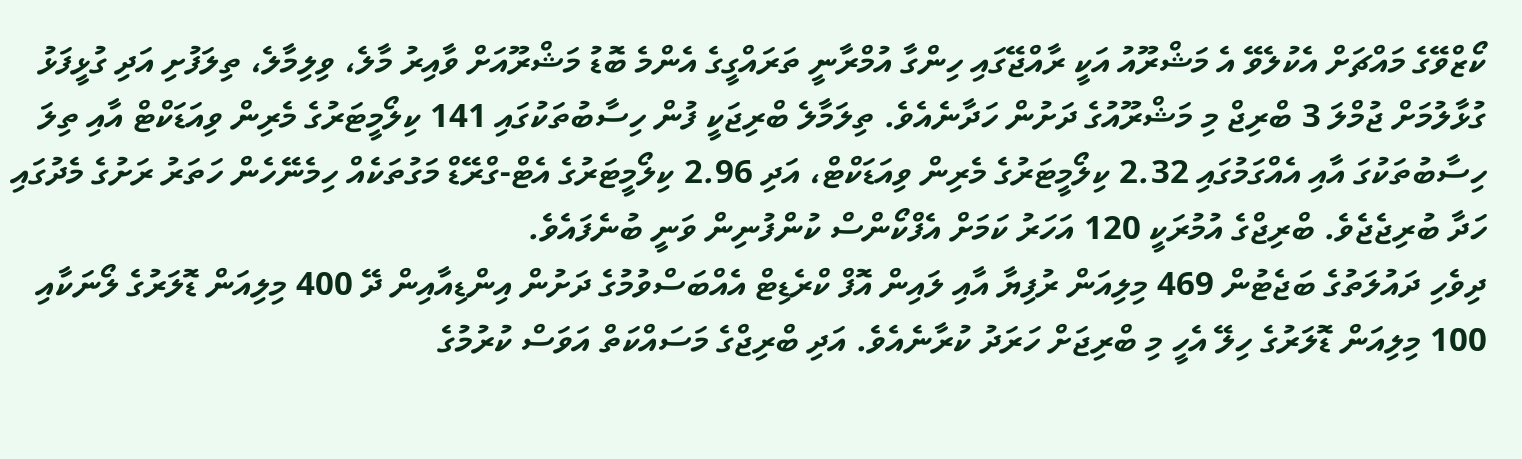ކޯޒްވޭގެ މައްޗަށް އެކުލެވޭ އެ މަޝްރޫއު އަކީ ރާއްޖޭގައި ހިންގާ އުމްރާނީ ތަރައްގީގެ އެންމެ ބޮޑު މަޝްރޫއަށް ވާއިރު މާލެ، ވިލިމާލެ، ތިލަފުށި އަދި ގުޅީފަޅު ގުޅާލުމަށް ޖުމްލަ 3 ބްރިޖް މި މަޝްރޫއުގެ ދަށުން ހަދާނެއެވެ. ތިލަމާލެ ބްރިޖަކީ ފުން ހިސާބުތަކުގައި 141 ކިލޯމީޓަރުގެ މެރިން ވިއަޑަކްޓް އާއި ތިލަ ހިސާބުތަކުގަ އާއި އެއްގަމުގައި 2.32 ކިލޯމީޓަރުގެ މެރިން ވިއަޑަކްޓް، އަދި 2.96 ކިލޯމީޓަރުގެ އެޓް-ގްރޭޑް މަގުތަކެއް ހިމެނޭހެން ހަތަރު ރަށުގެ މެދުގައި ހަދާ ބުރިޖެޖެވެ. ބްރިޖްގެ އުމުރަކީ 120 އަހަރު ކަމަށް އެފްކޯންސް ކުންފުނިން ވަނީ ބުނެފައެވެ.
ދިވެހި ދައުލަތުގެ ބަޖެޓުން 469 މިލިއަން ރުފިޔާ އާއި ލައިން އޮފް ކްރެޑިޓް އެއްބަސްވުމުގެ ދަށުން އިންޑިއާއިން ދޭ 400 މިލިއަން ޑޮލަރުގެ ލޯނަކާއި 100 މިލިއަން ޑޮލަރުގެ ހިލޭ އެހީ މި ބްރިޖަށް ހަރަދު ކުރާނެއެވެ. އަދި ބްރިޖްގެ މަސައްކަތް އަވަސް ކުރުމުގެ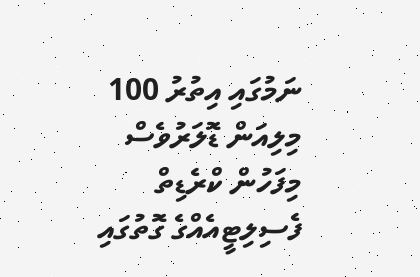ނަމުގައި އިތުރު 100 މިލިއަން ޑޮލަރުވެސް މިފަހުން ކްރެޑިތް ފެސިލިޓީއެއްގެ ގޮތުގައި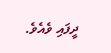ދީފައި ވެއެވެ.